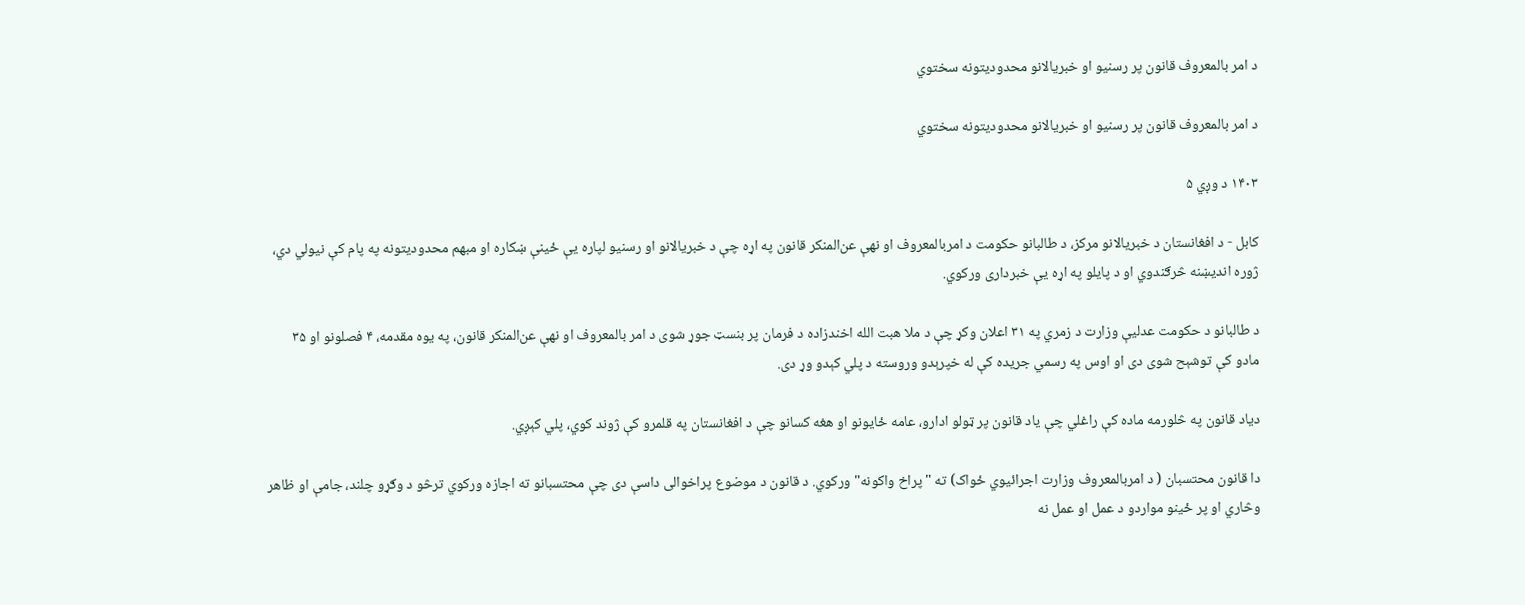د امر بالمعروف قانون پر رسنیو او خبریالانو محدودیتونه سختوي

د امر بالمعروف قانون پر رسنیو او خبریالانو محدودیتونه سختوي

۱۴۰۳ د وږي ۵

کابل - د افغانستان د خبریالانو مرکز، د طالبانو حکومت د امربالمعروف او نهې ‌عن‌المنکر قانون په اړه چې د خبریالانو او رسنیو لپاره یې ځینې ښکاره او مبهم محدودیتونه په پام کې نیولي دي، ژوره اندیښنه څرګندوي او د پایلو په اړه یې خبرداری ورکوي.

د طالبانو د حکومت عدلیې وزارت د زمري په ۳۱ اعلان وکړ چې د ملا هبت الله اخندزاده د فرمان پر بنسټ جوړ شوی د امر بالمعروف او نهې عن‌المنکر قانون، په یوه مقدمه، ۴ فصلونو او ۳۵ مادو کې توشېح شوی دی او اوس په رسمي جريده کې له خپرېدو وروسته د پلي کېدو وړ دی.

دیاد قانون په څلورمه ماده کې راغلي چې یاد قانون پر ټولو ادارو، عامه ځایونو او هغه کسانو چې د افغانستان په قلمرو کې ژوند کوي، پلي کېږي.

دا قانون محتسبان ( د امربالمعروف وزارت اجرائیوي ځواک) ته "پراخ واکونه" ورکوي. د قانون د موضوع پراخوالی داسې دی چې محتسبانو ته اجازه ورکوي ترڅو د وګړو چلند، جامې او ظاهر وڅاري او پر ځینو مواردو د عمل او عمل نه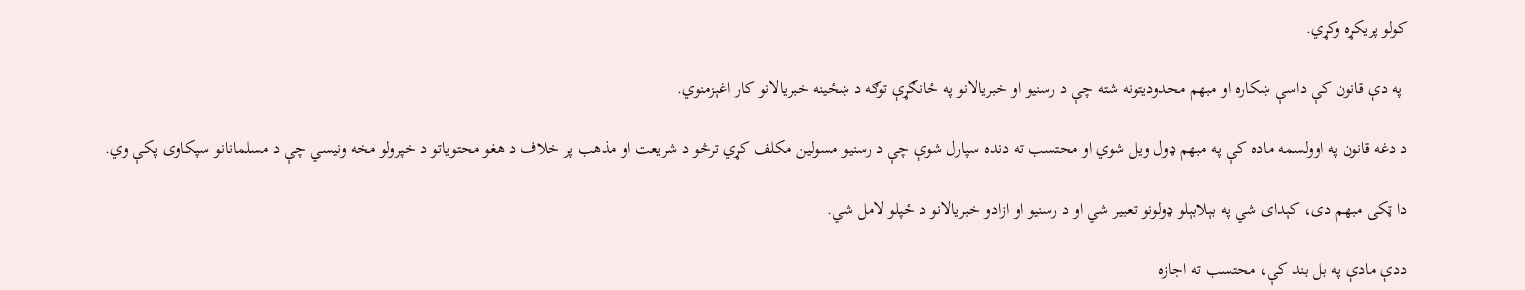کولو پریکړه وکړي.

 په دې قانون کې داسې ښکاره او مبهم محدودیتونه شته چې د رسنیو او خبریالانو په ځانګړې توګه د ښځینه خبریالانو کار اغېزمنوي.

د دغه قانون په اوولسمه ماده کې په مبهم ډول ویل شوي او محتسب ته دنده سپارل شوې چې د رسنيو مسولین مکلف کړي ترڅو د شريعت او مذهب پر خلاف د هغو محتویاتو د خپرولو مخه ونيسي چې د مسلمانانو سپکاوى پکې وي.

دا ټکی مبهم دی، کېدای شي په بېلابېلو ډولونو تعبیر شي او د رسنیو او ازادو خبریالانو د ځپلو لامل شي.

ددې مادې په بل بند کې، محتسب ته اجازه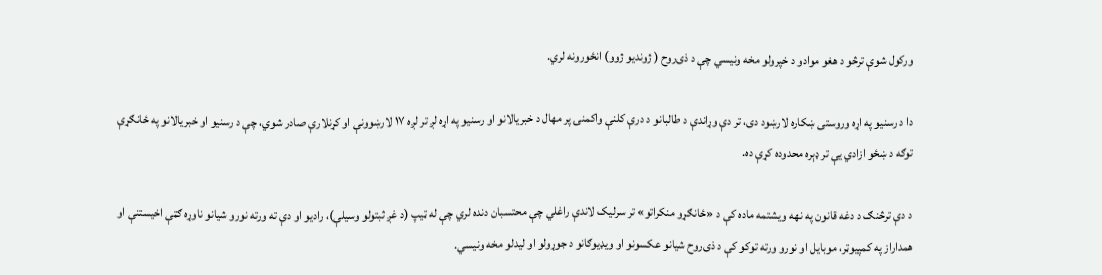ورکول شوې ترڅو د هغو موادو د خپرولو مخه ونیسي چې د ذی‌روح ( ژوندیو ژوو) انځورونه لري.

دا د رسنیو په اړه وروستی ښکاره لارښود دی، تر دې وړاندې د طالبانو د درې کلنې واکمنۍ پر مهال د خبریالانو او رسنیو په اړه لږ تر لږه ۱۷ لارښوونې او کړنلارې صادر شوي، چې د رسنیو او خبریالانو په ځانګړې توګه د ښځو ازادي یې تر ډېره محدوده کړې ده.

د دې ترڅنګ د دغه قانون په نهه ویشتمه ماده کې د «ځانګړو منکراتو» تر سرلیک لاندې راغلي چې محتسبان دنده لري چې له ټیپ (د غږ ثبتولو وسیلې)، رادیو او دې ته ورته نورو شیانو ناوړه ګټې اخیستنې او همداراز په کمپیوټر، موبایل او نورو ورته توکو کې د ذی‌روح شیانو عکسونو او ویډیوګانو د جوړولو او لیدلو مخه ونیسي.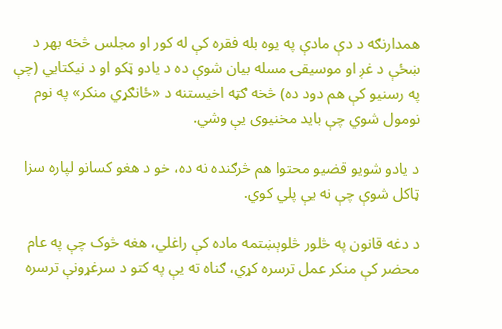همدارنګه د دې مادې په یوه بله فقره کې له کور او مجلس څخه بهر د ښځې د غږ او موسیقۍ مسله بیان شوې ده د یادو ټکو او د نیکتایي (چې په رسنیو کې هم دود ده) څخه ګټه اخیستنه د «ځانګړي منکر» په نوم نومول شوي چې باید مخنیوی یې وشي.

د يادو شويو قضيو محتوا هم څرګنده نه ده، خو د هغو کسانو لپاره سزا ټاکل شوې چې نه يې پلي کوي.

د دغه قانون په څلور څلوېښتمه ماده کې راغلي، هغه څوک چې په عام محضر کې منکر عمل ترسره کړي، ګناه ته یې په کتو د سرغړونې ترسره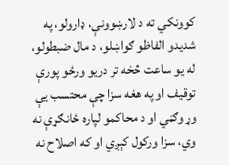کوونکي ته د لارښوونې، ډارولو، په شدیدو الفاظو ګواښلو، د مال ضبطولو، له يو ساعت څخه تر دريو ورځو پورې توقيف او په هغه سزا چې محتسب یې وړ وګڼي او د محاکمو لپاره ځانګړې نه وي، سزا ورکول کېږي او که اصلاح نه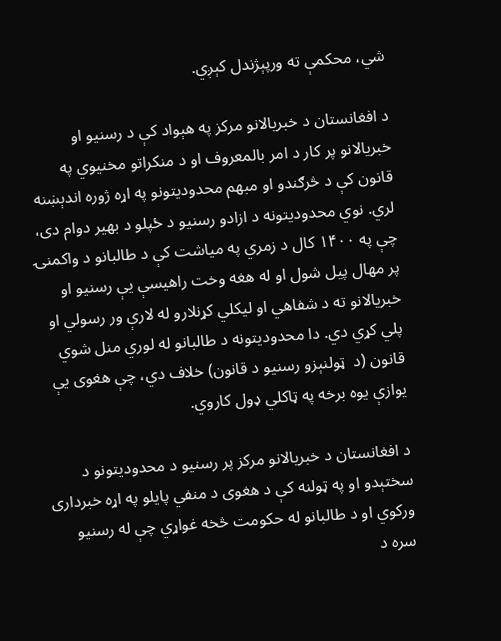شي، محکمې ته ورپېژندل کېږي.

د افغانستان د خبریالانو مرکز په هېواد کې د رسنیو او خبریالانو پر کار د امر بالمعروف او د منکراتو مخنیوي په قانون کې د څرګندو او مبهم محدودیتونو په اړه ژوره اندېښنه لري. نوي محدودیتونه د ازادو رسنیو د ځپلو د بهیر دوام دی، چې په ۱۴۰۰ کال د زمري په میاشت کې د طالبانو د واکمنۍ پر مهال پیل شول او له هغه وخت راهیسې یې رسنیو او خبریالانو ته د شفاهي او لیکلي کړنلارو له لارې ور رسولي او پلي کړي دي. دا محدودیتونه د طالبانو له لوري منل شوي قانون (د  ټولنېزو رسنیو د قانون) خلاف دي، چې هغوی یې یوازې یوه برخه په ټاکلي ډول کاروي.

د افغانستان د خبریالانو مرکز پر رسنیو د محدودیتونو د سختېدو او په ټولنه کې د هغوی د منفي پایلو په اړه خبرداری ورکوي او د طالبانو له حکومت څخه غواړي چې له رسنیو سره د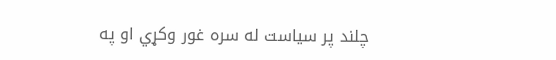چلند پر سیاست له سره غور وکړي او په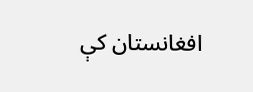افغانستان کې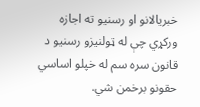خبریالانو او رسنیو ته اجازه ورکړي چې له ټولنیزو رسنیو د قانون سره سم له خپلو اساسي حقونو برخمن شي.